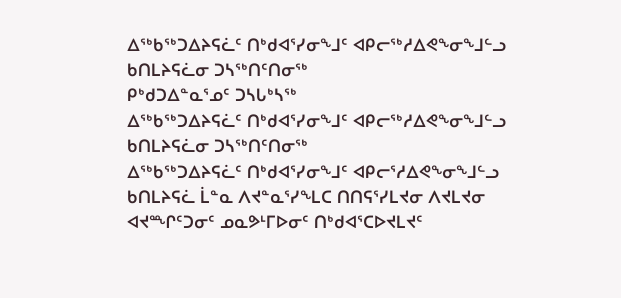ᐃᖅᑲᖅᑐᐃᔨᕋᓛᑦ ᑎᒃᑯᐊᕐᓯᓂᖕᒧᑦ ᐊᑭᓕᖅᓱᐃᕙᖕᓂᖕᒧᓪᓗ ᑲᑎᒪᔨᕋᓛᓂ ᑐᓴᖅᑎᑦᑎᓂᖅ
ᑭᒃᑯᑐᐃᓐᓇᕐᓄᑦ ᑐᓴᒐᒃᓴᖅ
ᐃᖅᑲᖅᑐᐃᔨᕋᓛᑦ ᑎᒃᑯᐊᕐᓯᓂᖕᒧᑦ ᐊᑭᓕᖅᓱᐃᕙᖕᓂᖕᒧᓪᓗ ᑲᑎᒪᔨᕋᓛᓂ ᑐᓴᖅᑎᑦᑎᓂᖅ
ᐃᖅᑲᖅᑐᐃᔨᕋᓛᑦ ᑎᒃᑯᐊᕐᓯᓂᖕᒧᑦ ᐊᑭᓕᕐᓱᐃᕙᖕᓂᖕᒧᓪᓗ ᑲᑎᒪᔨᕋᓛ ᒫᓐᓇ ᐱᔪᓐᓇᕐᓯᖕᒪᑕ ᑎᑎᕋᕐᓯᒪᔪᓂ ᐱᔪᒪᔪᓂ ᐊᔪᙱᑦᑐᓂᑦ ᓄᓇᕗᒻᒥᐅᓂᑦ ᑎᒃᑯᐊᕐᑕᐅᔪᒪᔪᑦ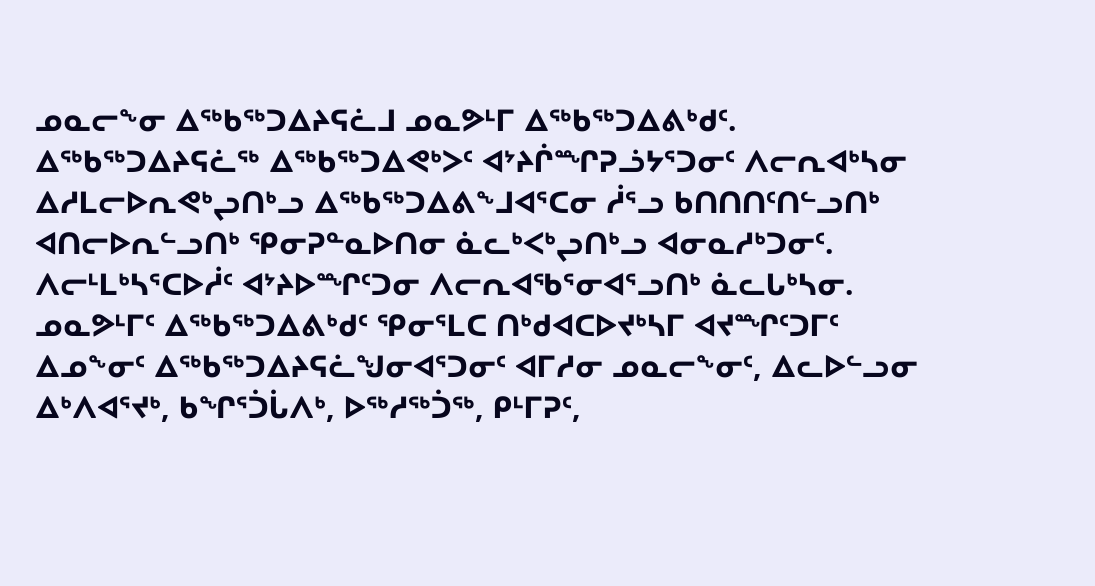ᓄᓇᓕᖕᓂ ᐃᖅᑲᖅᑐᐃᔨᕋᓛᒧ ᓄᓇᕗᒻᒥ ᐃᖅᑲᖅᑐᐃᕕᒃᑯᑦ.
ᐃᖅᑲᖅᑐᐃᔨᕋᓛᖅ ᐃᖅᑲᖅᑐᐃᕙᒃᐳᑦ ᐊᔾᔨᒌᙱᕈᓘᔭᕐᑐᓂᑦ ᐱᓕᕆᐊᒃᓴᓂ ᐃᓱᒪᓕᐅᕆᕙᒃᖢᑎᒃᓗ ᐃᖅᑲᖅᑐᐃᕕᖕᒧᐊᕐᑕᓂ ᓲᕐᓗ ᑲᑎᑎᑎᑦᑎᓪᓗᑎᒃ ᐊᑎᓕᐅᕆᓪᓗᑎᒃ ᕿᓂᕈᓐᓇᐅᑎᓂ ᓈᓚᒃᐸᒃᖢᑎᒃᓗ ᐊᓂᓇᓱᒃᑐᓂᑦ. ᐱᓕᒻᒪᒃᓴᕐᑕᐅᓲᑦ ᐊᔾᔨᐅᙱᑦᑐᓂ ᐱᓕᕆᐊᖃᕐᓂᐊᕐᓗᑎᒃ ᓈᓚᒐᒃᓴᓂ.
ᓄᓇᕗᒻᒥᑦ ᐃᖅᑲᖅᑐᐃᕕᒃᑯᑦ ᕿᓂᕐᒪᑕ ᑎᒃᑯᐊᑕᐅᔪᒃᓴᒥ ᐊᔪᙱᑦᑐᒥᑦ ᐃᓄᖕᓂᑦ ᐃᖅᑲᖅᑐᐃᔨᕋᓛᖑᓂᐊᕐᑐᓂᑦ ᐊᒥᓱᓂ ᓄᓇᓕᖕᓂᑦ, ᐃᓚᐅᓪᓗᓂ ᐃᒃᐱᐊᕐᔪᒃ, ᑲᖏᕐᑑᒑᐱᒃ, ᐅᖅᓱᖅᑑᖅ, ᑭᒻᒥᕈᑦ,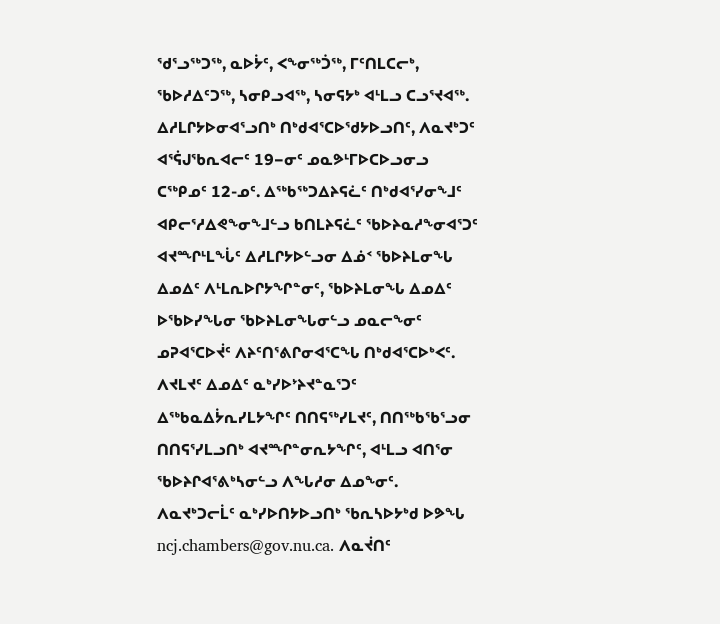ᖁᕐᓗᖅᑐᖅ, ᓇᐅᔮᑦ, ᐸᖕᓂᖅᑑᖅ, ᒥᑦᑎᒪᑕᓕᒃ, ᖃᐅᓱᐃᑦᑐᖅ, ᓴᓂᑭᓗᐊᖅ, ᓴᓂᕋᔭᒃ ᐊᒻᒪᓗ ᑕᓗᕐᔪᐊᖅ.
ᐃᓱᒪᒋᔭᐅᓂᐊᕐᓗᑎᒃ ᑎᒃᑯᐊᕐᑕᐅᖁᔭᐅᓗᑎᑦ, ᐱᓇᔪᒃᑐᑦ ᐊᕐᕌᒍᖃᕆᐊᓕᑦ 19−ᓂᑦ ᓄᓇᕗᒻᒥᐅᑕᐅᓗᓂᓗ ᑕᖅᑭᓄᑦ 12-ᓄᑦ. ᐃᖅᑲᖅᑐᐃᔨᕋᓛᑦ ᑎᒃᑯᐊᕐᓯᓂᖕᒧᑦ ᐊᑭᓕᕐᓱᐃᕙᖕᓂᖕᒧᓪᓗ ᑲᑎᒪᔨᕋᓛᑦ ᖃᐅᔨᓇᓱᖕᓂᐊᕐᑐᑦ ᐊᔪᙱᒻᒪᖔᑦ ᐃᓱᒪᒋᔭᐅᓪᓗᓂ ᐃᓅᑉ ᖃᐅᔨᒪᓂᖓ ᐃᓄᐃᑦ ᐱᒻᒪᕆᐅᒋᔭᖏᓐᓂᑦ, ᖃᐅᔨᒪᓂᖓ ᐃᓄᐃᑦ ᐅᖃᐅᓯᖓᓂ ᖃᐅᔨᒪᓂᖓᓂᓪᓗ ᓄᓇᓕᖕᓂᑦ ᓄᕈᐊᕐᑕᐅᔫᑦ ᐱᔨᑦᑎᕐᕕᒋᓂᐊᕐᑕᖓ ᑎᒃᑯᐊᕐᑕᐅᒃᐸᑦ.
ᐱᔪᒪᔪᑦ ᐃᓄᐃᑦ ᓇᒃᓯᐅᔾᔨᔪᓐᓇᕐᑐᑦ ᐃᖅᑲᓇᐃᔮᕆᓯᒪᔭᖏᑦ ᑎᑎᕋᖅᓯᒪᔪᑦ, ᑎᑎᖅᑲᖃᕐᓗᓂ ᑎᑎᕋᕐᓯᒪᓗᑎᒃ ᐊᔪᙱᓐᓂᕆᔭᖏᑦ, ᐊᒻᒪᓗ ᐊᑎᕐᓂ ᖃᐅᔨᒋᐊᕐᕕᒃᓴᓂᓪᓗ ᐱᖓᓱᓂ ᐃᓄᖕᓂᑦ. ᐱᓇᔪᒃᑐᓕᒫᑦ ᓇᒃᓯᐅᑎᔭᐅᓗᑎᒃ ᖃᕆᓴᐅᔭᒃᑯ ᐅᕗᖓ ncj.chambers@gov.nu.ca. ᐱᓇᔫᑎᑦ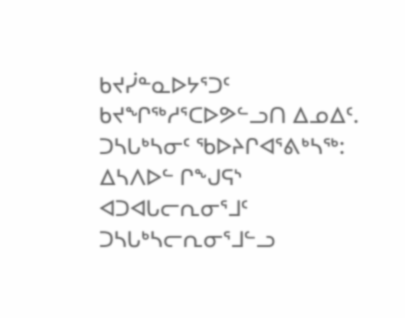ᑲᔪᓰᓐᓇᐅᔭᕐᑐᑦ ᑲᔪᖏᖅᓱᕐᑕᐅᕗᓪᓗᑎ ᐃᓄᐃᑦ.
ᑐᓴᒐᒃᓴᓂᑦ ᖃᐅᔨᒋᐊᕐᕕᒃᓴᖅ:
ᐃᓴᐱᐅᓪ ᒋᖕᒍᕋᔅ
ᐊᑐᐊᒐᓕᕆᓂᕐᒧᑦ ᑐᓴᒐᒃᓴᓕᕆᓂᕐᒧᓪᓗ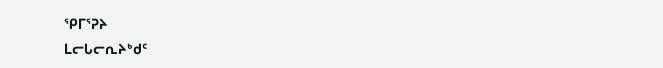ᕿᒥᕐᕈᔨ
ᒪᓕᒐᓕᕆᔨᒃᑯᑦ